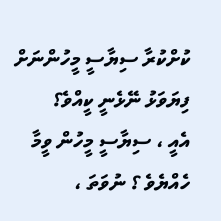ކުށްކުރާ ސިޔާސީ މީހުންނަށް ފިޔަވަޅު ނޭޅެނީ ކީއްވެ؟
އެއީ ، ސިޔާސީ މީހުން ވީމާ ހެއްޔެވެ ؟ ނުވަތަ ،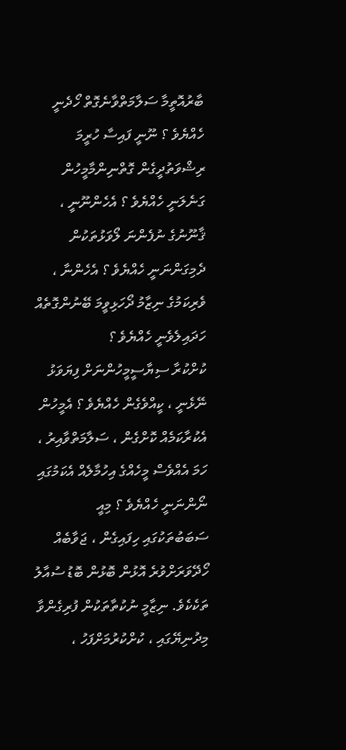ބާރުއޮތީމާ ސަލާމަތްވާނެގޮތް ހޯދެނީ ހެއްޔެވެ ؟ ނޫނީ ފައިސާ ހުރީމަ ރިޝްވަތުދީގެން ގޮތްނިންމާމީހުން ގަނެލަނީ ހެއްޔެވެ ؟ އެހެންނޫނީ ، ޤާނޫނުގެ ނުފެންނަ ލޯވަޅުތަކުން ދެމިގަންނަނީ ހެއްޔެވެ ؟ އެހެންނާ ، ވެރިކަމުގެ ނިޒާމު ދޯހަޅިވީމަ ބޭނުންގޮތެއް ހަދައިލެވެނީ ހެއްޔެވެ ؟
ކުށްކުރާ ސިޔާސީމީހުންނަށް ފިޔަވަޅު ނޭޅެނީ ، ކީއްވެގެން ހެއްޔެވެ ؟ އެމީހުން އެކުރާކަމެއް ކޮށްގެން ، ސަލާމަތްވާއިރު ، ހަމަ އެއްވެސް މީހެއްގެ އިހުމާލެއް އެކަމުގައި ނޯންނަނީ ހެއްޔެވެ ؟ މިއީ ސަބަބުތަކުގައި ހިފައިގެން ، ޖަވާބެއް ހޯދޭވަރަށްވުރެ އޮޅުން ބޮޅުން ބޮޑު ސުއާލު ތަކެކެވެ. ނިޒާމީ ނުކުތާތަކުން ފުރިގެންވާ މިދުނިޔޭގައި ، ކުށްކުރުމަށްފަހު ،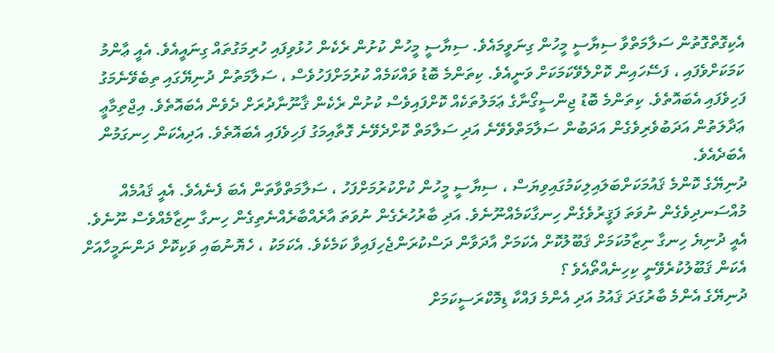އެކިގޮތްގޮތުން ސަލާމަތްވާ ސިޔާސީ މީހުން ގިނަވީމައެވެ. ސިޔާސީ މީހުން ކުށުން ރެކެން ހުޅުވިފައި ހުރިމަގުތައް ގިނައީއެވެ. އެއީ ޢާންމު ކަމަކަށްވެފައި ، ފަސޭހައިން ކޮށްލެވޭކަމަކަށް ވަނީއެވެ. ކިތަންމެ ބޮޑު ވައްކަމެއް ކުރުމަށްފަހުވެސް ، ސަލާމަތުން ދުނިޔޭގައި ތިބެވޭނެމަގު ފަހިވެފައި އެބައޮތެވެ. ކިތަންމެ ބޮޑު ޖިންސީގޯނާގެ ޢަމަލުތަކެއް ކޮށްފައިވެސް ކުށުން ރެކެން ޤާނޫނާދުރަށް ދެވެން އެބައޮތެވެ. އިޖްތިމާޢީ ޢަދާލަތުން އަދަބުވެރިވެގެން އަދަބުން ސަލާމަތްވެވޭނެ އަދި ސަލާމަތް ކޮށްދެވޭނެ ގޮތާއިމަގު ފަހިވެފައި އެބައޮތެވެ. އަދިއެކަން ހިނގަމުން އެބަދެއެވެ.
ދުނިޔޭގެ ކޮންމެ ޤައުމަކަށްބަލައިލިކަމުގައިވިޔަސް ، ސިޔާސީ މީހުން ކުށްކުރުމަށްފަހު ، ސަލާމަތްވާތަން އެބަ ފެނެއެވެ. އެއީ ޤައުމެއް މުއްސަނދިވެގެން ނުވަތަ ފަޤީރުވެގެން ހިނގާކަމެއްނޫނެވެ. އަދި ބާރުހުރެގެން ނުވަތަ އާރެއްބާރެއްނެތިގެން ހިނގާ ނިޒާމެއްވެސް ނޫނެވެ. އެއީ ދުނިޔެ ހިނގާ ނިޒާމުކަމަށް ޤަބޫލުކޮށް އެކަމަށް އާދަވާން ދަސްކުރަންޖެހިފައިވާ ކަމެކެވެ. އެކަމަކު ، ހެޔޮނުބައި ވަކިކޮށް ދަންނަމީހާއަށް އެކަން ޤަބޫލުކުރެވޭނީ ކިހިނެއްތޯއެވެ ؟
ދުނިޔޭގެ އެންމެ ބާރުގަދަ ޤައުމު އަދި އެންމެ ފައްކާ ޑިމޮކްރަސީކަމަށް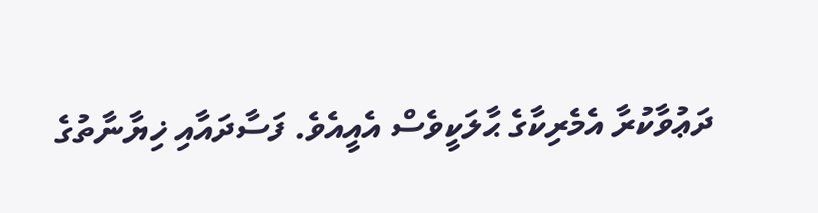ދަޢުވާކުރާ އެމެރިކާގެ ޙާލަކީވެސް އެއީއެވެ. ފަސާދައާއި ޚިޔާނާތުގެ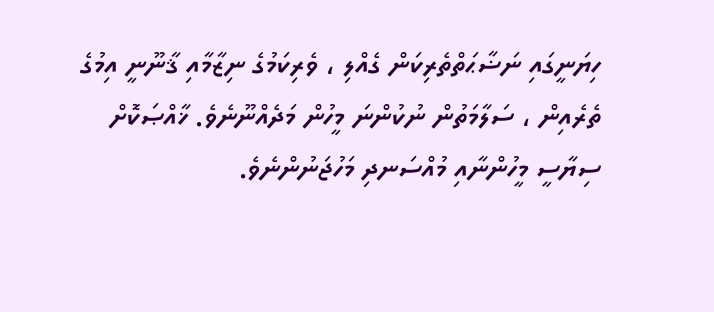ހިޔަނީގައި ނަޟާޙަތްތެރިކަން ގެއްލި ، ވެރިކަމުގެ ނިޒާމާއި ޤާނޫނީ އިމުގެ ތެރެއިން ، ސަލާމަތުން ނުކުންނަ މީހުން މަދެއްނޫނެވެ. ޚާއްޞަކޮށް ސިޔާސީ މީހުންނާއި މުއްސަނދި މަހުޖަނުންނެވެ.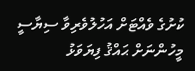ކުށުގެ ވެއްޓަށް އަހުލުވެރިވާ ސިޔާސީ މީހުންނަށް ޙައްޤު ފިޔަވަޅު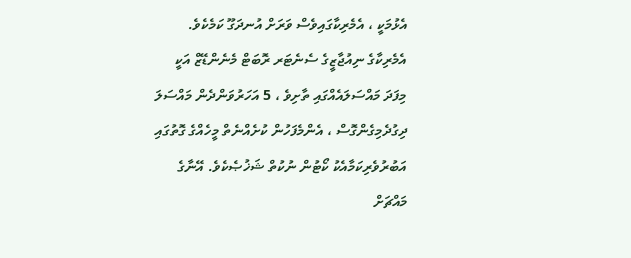އެޅުމަކީ ، އެމެރިކާގައިވެސް ވަރަށް އުނދަގޫ ކަމެކެވެ. އެމެރިކާގެ ނިއުޖާޒީގެ ސެނެޓަރ ރޮބަޓް މެނެންޑޭޒް އަކީ މިފަދަ މައްސަލައެއްގައި ތާށިވެ ، 5 އަހަރުވަންދެން މައްސަލަ ދިގުދެމިގެންގޮސް ، އެންމެފަހުން ކުށެއްނެތް މީހެއްގެ ގޮތުގައި އަބުރުވެރިކަމާއެކު ކޯޓުން ނުކުތް ޝަޚުޞެކެވެ. އޭނާގެ މައްޗަށް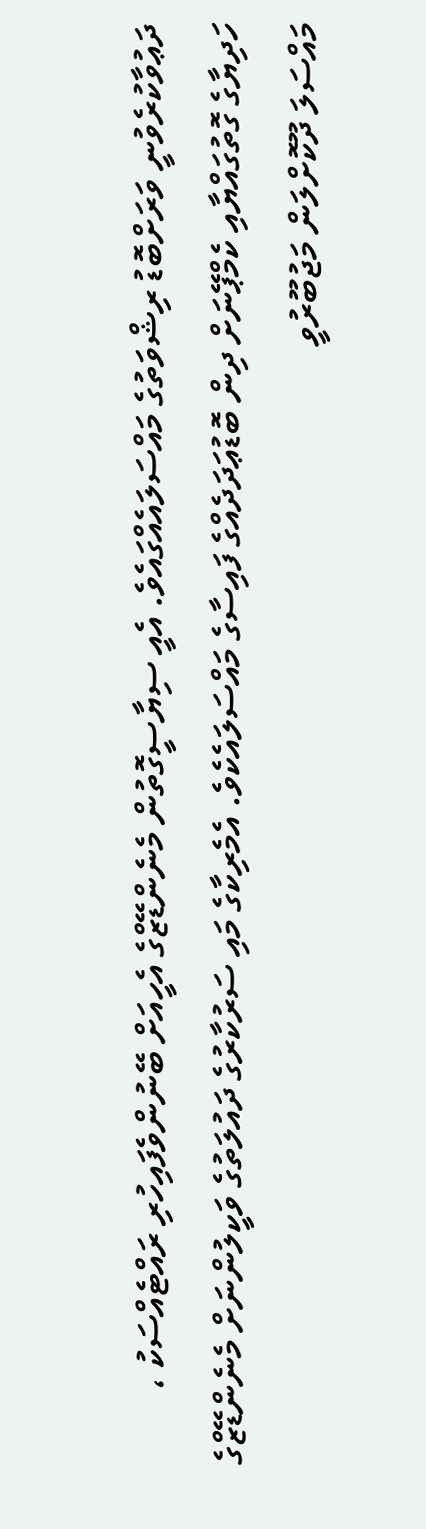ދަޢުވާކުރެވުނީ ވަރަށްބޮޑު ރިޝްވަތުގެ މައްސަލައެއްގައެވެ. އެއީ ސިޔާސީގޮތުން މެނެންޑޭޒްގެ އެހީއަށް ބޭނުންވެފައިހުރި ރައްޓެއްސަކު ، ހަދިޔާގެ ގޮތުގައްޔާއި ކެމްޕޭނަށް ދިން ބޮޑުޢަދަދެއްގެ ފައިސާގެ މައްސަލައެކެވެ. އެމެރިކާގެ މައި ސަރުކާރުގެ ދައުލަތުގެ ވަކީލުންނަށް މެނެންޑޭޒްގެ މައްސަލަ ދޫކޮށްލަން މަޖުބޫރުވީ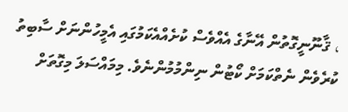، ޤާނޫނީގޮތުން އޭނާގެ އެއްވެސް ކުށެއްއެކަމުގައި އެމީހުންނަށް ސާބިތު ކުރެވެން ނެތްކަމަށް ކޯޓުން ނިންމުމުންނެވެ. މިމައްސަލަ މިގޮތަށް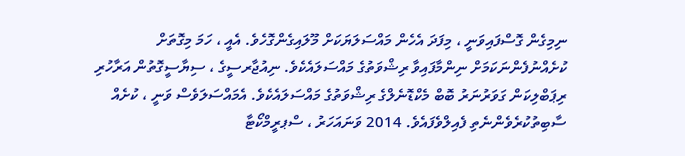ނިމިގެން ގޮސްފައިވަނީ ، މިފަދަ އެހެން މައްސަލަޔަކަށް މޫލައިގެންގޮހެވެ. އެއީ ، ހަމަ މިގޮތަށް ކުށެއްނުފެންނަކަމަށް ނިންމާފައިވާ ރިޝްވަތުގެ މައްސަލައެކެވެ. ނިއުޖާރސީގެ ، ސިޔާސީގޮތުން އަރާހުރި ރިޕަބްލިކަން ގަވަރުނަރު ބޮބް މެކްޑޮނެލްގެ ރިޝްވަތުގެ މައްސަލައެކެވެ. އެމައްސަލަވެސް ވަނީ ، ކުށެއް ސާބިތުކުރެވެންނެތި ފެއިލްވެފައެވެ. 2014 ވަނައަހަރު ، ސްޕރީމްކޯޓާ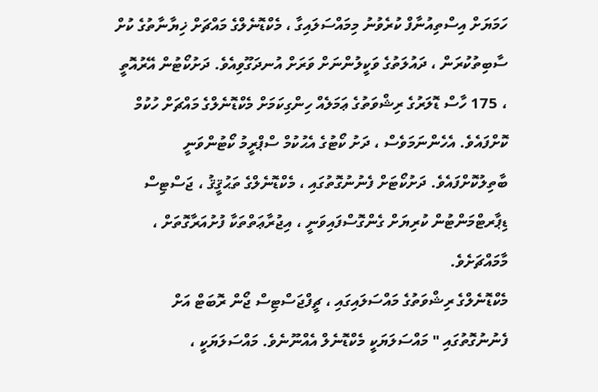ހަމަޔަށް އިސްތިއުނާފް ކުރެވުނު މިމައްސަލައިގާ ، މެކްޑޮނެލްގެ މައްޗަށް ޚިޔާނާތުގެ ކުށް ސާބިތުކުރަން ، ދައުލަތުގެ ވަކީލުންނަށް ވަރަށް އުނދަގޫވިއެވެ. ދަށުކޯޓުން އޭރުއޮތީ ، 175 ހާސް ޑޮލަރުގެ ރިޝްވަތުގެ ޢަމަލެއް ހިންގިކަމަށް މެކްޑޮނެލްގެ މައްޗަށް ހުކުމް ކޮށްފައެވެ. އެހެންނަމަވެސް ، ދަށު ކޯޓުގެ އެޙުކުމް ސްޕްރީމު ކޯޓުންވަނީ ބާތިލުކޮށްފައެވެ. ދަށުކޯޓަށް ފެނުނުގޮތުގައި ، މެކްޑޮނެލްގެ ތަޙުޤީޤު ، ޖަސްޓިސް ޑިޕާރޓްމަންޓުން ކުރިޔަށް ގެންގޮސްފައިވަނީ ، އިޖުރާޢަތްތަކާ ފުށުއަރާގޮތަށް ، މާމައްޗަށެވެ.
މެކްޑޮނެލްގެ ރިޝްވަތުގެ މައްސަލައިގައި ، ޗީފްޖަސްޓިސް ޖޯން ރޮބަޓް އަށް ފެނުނުގޮތުގައި " މައްސަލަޔަކީ މެކްޑޮނެލް އެއްނޫނެވެ. މައްސަލަޔަކީ ،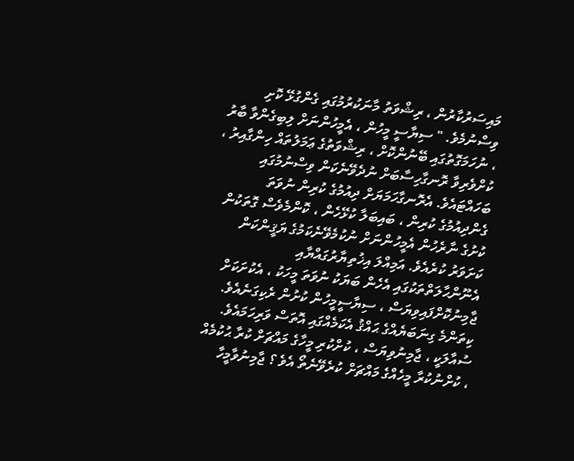މައިސަރުކާރުން ، ރިޝްވަތު މާނަކުރުމުގައި ގެންގުޅޭ ކޮށި ވިސްނުމެވެ. " ސިޔާސީ މީހުން ، އެމީހުންނަށް ލިބިގެންވާ ބާރު ، ނުހަމަގޮތުގައި ބޭނުންކޮށް ، ރިޝްވަތުގެ ޢަމަލުތައް ހިންގާއިރު ، ކުށްވެރިވާ ރޮނގާހިސާބަށް ނުދެވޭނެކަން ވިސްނުމުގައި ބަހައްޓައެވެ. އެރޮނގާހަމަޔަށް ދިއުމުގެ ކުރިން ނުވަތަ ގެންދިއުމުގެ ކުރިން ، ބައިބަލާ ކުޅޭހެން ، ކޮންމެވެސް ގޮތަކުން ކުށުގެ ނާރެހުން އެމީހުންނަށް ނުކުމެވޭނެކަމުގެ ޔަޤީންކަން ކަށަވަރު ކުރެއެވެ. އަމިއްލަ އިޚުތިޔާރުގައްޔާއި އެނޫންޙާލަތްތަކުގައި އެހެން ބަޔަކު ނުވަތަ މީހަކު ، އެކުށަކަށް ޖާމިނުކޮށްފައިވިޔަސް ، ސިޔާސީމީހުން ކުށުން ރެކިގަނެއެވެ.  ކިތަންމެ ގިނަބަޔެއްގެ ޙައްޤު އެކަމެއްގައި އޮތަސް ވަރިހަމައެވެ. ސުއާލަކީ ، ޖާމިނުވިޔަސް ، ކުށްކުރި މީހާގެ މައްޗަށް ކުރާ ޙުކުމެއް ، ކުށްނުކުރާ މީހެއްގެ މައްޗަށް ކުރެވޭނެތޯ އެވެ ؟ ޖާމިނުވާމީހާ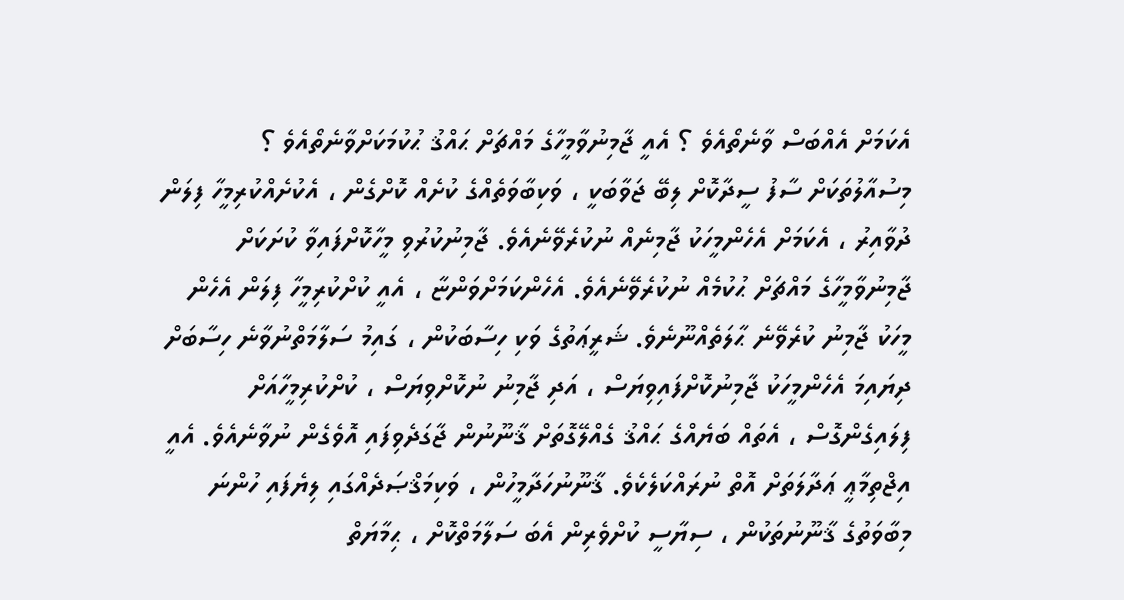އެކަމަށް އެއްބަސް ވާނެތޯއެވެ ؟ އެއީ ޖާމިނުވާމީހާގެ މައްޗަށް ޙައްޤު ޙުކުމަކަށްވާނެތޯއެވެ ؟  މިސުއާލުތަކަށް ސާފު ސީދާކޮށް ލިބޭ ޖަވާބަކީ ، ވަކިބާވަތެއްގެ ކުށެއް ކޮށްގެން ، އެކުށެއްކުރިމީހާ ފިލަން ދުވާއިރު ، އެކަމަށް އެހެންމީހަކު ޖާމިނެއް ނުކުރެވޭނެއެވެ. ޖާމިނުކުރުވި މީހާކޮށްފައިވާ ކުށަކަށް ޖާމިނުވާމީހާގެ މައްޗަށް ޙުކުމެއް ނުކުރެވޭނެއެވެ. އެހެންކަމަށްވަންޏާ ، އެއީ ކުށްކުރިމީހާ ފިލަން އެހެން މީހަކު ޖާމިނު ކުރެވޭނެ ޙާލަތެއްނޫނެވެ. ޝަރީޢަތުގެ ވަކި ހިސާބަކުން ، ގައިމު ސަލާމަތްނުވާނެ ހިސާބަށް ދިޔައިމަ އެހެންމީހަކު ޖާމިނުކޮށްފައިވިޔަސް ، އަދި ޖާމިނު ނުކޮށްވިޔަސް ، ކުށްކުރިމީހާއަށް ފިލައިގެންގޮސް ، އެތައް ބަޔެއްގެ ޙައްޤު ގެއްލޭގޮތަށް ޤާނޫނުން ޖާގަދެވިފައި އޮވެގެން ނުވާނެއެވެ. އެއީ އިޖްތިމާޢީ ޢަދާލަތަށް އޮތް ނުރައްކަލެކެވެ. ޤާނޫނުހަދާމީހުން ، ވަކިމަޤްޞަދެއްގައި ލިޔެފައި ހުންނަ މިބާވަތުގެ ޤާނޫނުތަކުން ، ސިޔާސީ ކުށްވެރިން އެބަ ސަލާމަތްކޮށް ، ޙިމާޔަތް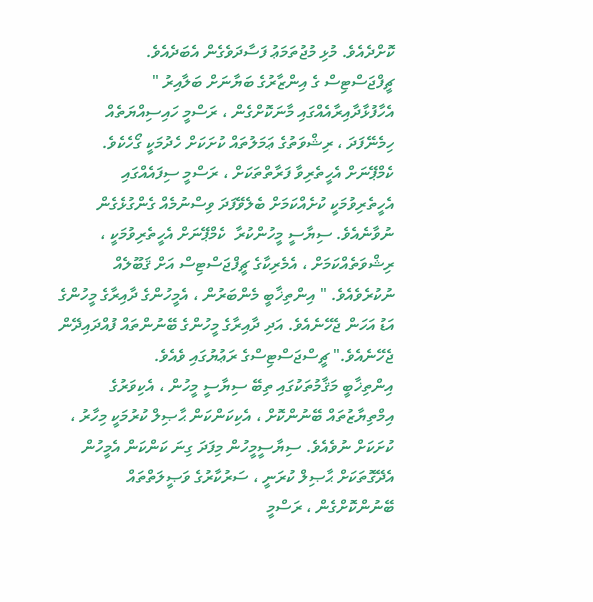ކޮށްދެއެވެ. މުޅި މުޖުތަމަޢު ފަސާދަވެގެން އެބަދެއެވެ.
ޗީފްޖަސްޓިސް ގެ އިންޒާރުގެ ބަޔާނަށް ބަލާއިރު " އެހާފުޅާދާއިރާއެއްގައި މާނަކޮށްގެން ، ރަސްމީ ހައިސިއްޔަތެއް ހިމެނޭފަދަ ، ރިޝްވަތުގެ ޢަމަލުތައް ކުށަކަށް ހެދުމަކީ ގޯހެކެވެ. ކެމްޕޭނަށް އެހީތެރިވާ ފަރާތްތަކަށް ، ރަސްމީ ސިފައެއްގައި އެހީތެރިވުމަކީ ކުށެއްކަމަށް ބެލެވޭފަދަ ވިސްނުމެއް ގެންގުޅެގެން ނުވާނެއެވެ. ސިޔާސީ މީހުންކުރާ  ކެމްޕޭނަށް އެހީތެރިވުމަކީ ، ރިޝްވަތެއްކަމަށް ، އެމެރިކާގެ ޗީފްޖަސްޓިސް އަށް ޤަބޫލެއް ނުކުރެވެއެވެ. " އިންތިޚާބީ މެންބަރުން ، އެމީހުންގެ ދާއިރާގެ މީހުންގެ އަޑު އަހަން ޖެހޭނެއެވެ. އަދި ދާއިރާގެ މީހުންގެ ބޭނުންތައް ފުއްދައިދޭން ޖެހޭނެއެވެ." ޗީސްޖަސްޓިސްގެ ރަޢުޔުގައި ވެއެވެ.
އިންތިޚާބީ މަޤާމުތަކުގައި ތިބޭ ސިޔާސީ މީހުން ، އެކިވަރުގެ އިމްތިޔާޒުތައް ބޭނުންކޮށް ، އެކިކަންކަން ޙާޞިލް ކުރުމަކީ މިހާރު ، ކުށަކަށް ނުވެއެވެ. ސިޔާސީމީހުން މިފަދަ ގިނަ ކަންކަން އެމީހުން އެދޭގޮތަކަށް ޙާޞިލް ކުރަނީ ، ސަރުކާރުގެ ވަޞީލަތްތައް ބޭނުންކޮށްގެން ، ރަސްމީ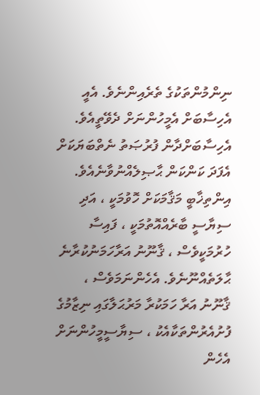ނިންމުންތަކުގެ ތެރެއިންނެވެ. އެއީ އެހިސާބަށް އެމީހުންނަށް ދެވޭތީއެވެ. އެހިސާބަށްދާން ފުރުޞަތު ނެތްބަޔަކަށް އެފަދަ ކަންކަން ޙާޞިލެއްނުވާނެއެވެ. އިންތިޚާބީ މަޤާމަކަށް ހޮވުމަކީ ، އަދި ސިޔާސީ ބާރެއްއޮތުމަކީ ، ފައިސާ ހުރުމަކީވެސް ، ޤާނޫނު އަރާހަމަނުކުރާނެ ޙާލަތެއްނޫނެވެ. އެހެންނަމަވެސް ، ޤާނޫނު އަރާ ހަމަކުރާ މަރުޙަލާގައި ނިޒާމުގެ ފުށުއެރުންތަކާއެކު ، ސިޔާސީމީހުންނަށް އެހެން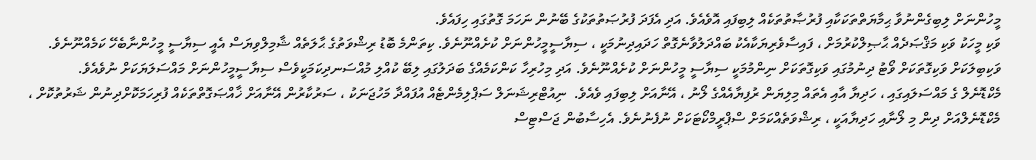މީހުންނަށް ލިބިގެންނުވާ ޙިމާޔަތްތަކަކާއި ފުރުޞާތުތަކެއް ލިބިފައި އޮވެއެވެ. އަދި އެފަދަ ފުރުޞަތުތަކުގެ ބޭނުން ނަހަމަ ގޮތުގައި ހިފައެވެ.
ވަކި މީހަކު ވަކި މަޤްޞަދެއް ޙާޞިލްކުރުމަށް ، ފައިސާވެރިޔަކާއެކު ބައްދަލުވާނެގޮތް ހަދައިދިނުމަކީ ، ސިޔާސީމީހުންނަށް ކުށެއްނޫނެވެ. ކިތަންމެ ބޮޑު ރިޝްވަތުގެ ޙާލަތެއް ޝާމިލްވިޔަސް އެއީ ސިޔާސީ މީހުންނާބެހޭ ކަމެއްނޫނެވެ. ވަކިބިލަކަށް ވަކިގޮތަކަށް ވޯޓު ދިނުމުގައި ވަކިގޮތަކަށް ނިންމުމަކީ ސިޔާސީ މީހުންނަށް ކުށެއްނޫނެވެ. އަދި މިހުރިހާ ކަންކަމެއްގެ ބަދަލުގައި ލިބޭ ކުއްލި މުއްސަނދިކަމަކީވެސް ސިޔާސީމީހުންނަށް މައްސަލަޔަކަށް ނުވެއެވެ.
މެކްޑޮނެލް ގެ މައްސަލައިގައި ، ހަދިޔާ އާއި އެތައް މިލިޔަން ރުފިޔާއެއްގެ ލޯނު ، އޭނާއަށް ލިބިފައި ވެއެވެ.  ނިއުޓްރިޝަނަލް ސަޕްލިމެންޓެއް އުފައްދާ މަހުޖަނަކު ، ސަރުކާރުން އޭނާއަށް ޚާއްޞަގޮތްތަކެއް ފުރިހަމަކޮށްދިނުން ޝަރުތުކޮށް ، މެކްޑޮނެލްއަށް ދިން މި ލޯނާއި ހަދިޔާއަކީ ، ރިޝްވަތެއްކަމަށް ސްޕްރީމްކޯޓަކަށް ނުފެނުނެވެ. އެހިސާބުން ޖަސްޓިސް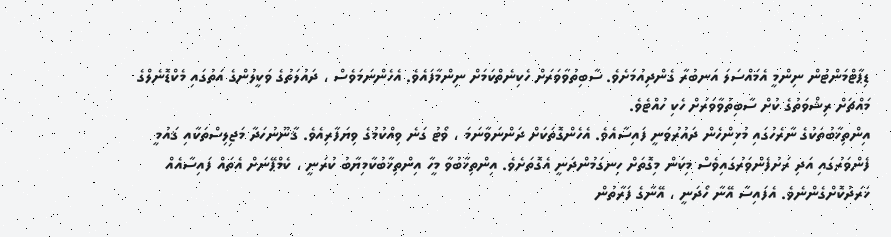ޑިޕާޓްމަންޓުން ނިންމީ އެމައްސަލަ އަނބުރާ ގެންދިއުމަށެވެ. ސާބިތުވާވަރަށް ހެކިނެތްކަމަށް ނިންމާފައެވެ. އެހެންނަމަވެސް ، ދައުލަތުގެ ވަކީލުންގެ އަތުގައި މެކްޑޮނެލްގެ މައްޗަށް ރިޝްވަތުގެ ކުށް ސާބިތުވާވަރަށް ހެކި ހުއްޓެވެ.
އިންތިޚާބުތަކުގެ ނާރެހުގައި މުޅިންހެން ދައުރުވަނީ ފައިސާއެވެ. އެހެންގޮތަކަށް ދަންނަވާނަމަ ، ވޯޓު ގަނެ ވިއްކުމުގެ ވިޔަފާރިއެވެ. ޤާނޫނުހަދާ މަޖިލިސްތަކާއި ޤައުމީ ފެންވަރުގައި އަދި ރަށުފެންވަރުގައިވެސް މިކަން މިގޮތަށް ހިނގަމުންދަނީ އެގޮތަށެވެ. އިންތިޚާބުވާ މީހާ އިންތިޚާބުކާމިޔާބު ކުރަނީ ، ކެމްޕޭނަށް އެތައް ފައިސާއެއް ޚަރަދުކޮށްގެންނެވެ. އެފައިސާ އޭނާ ހޯދަނީ ، އޭނާގެ ފަރާތުން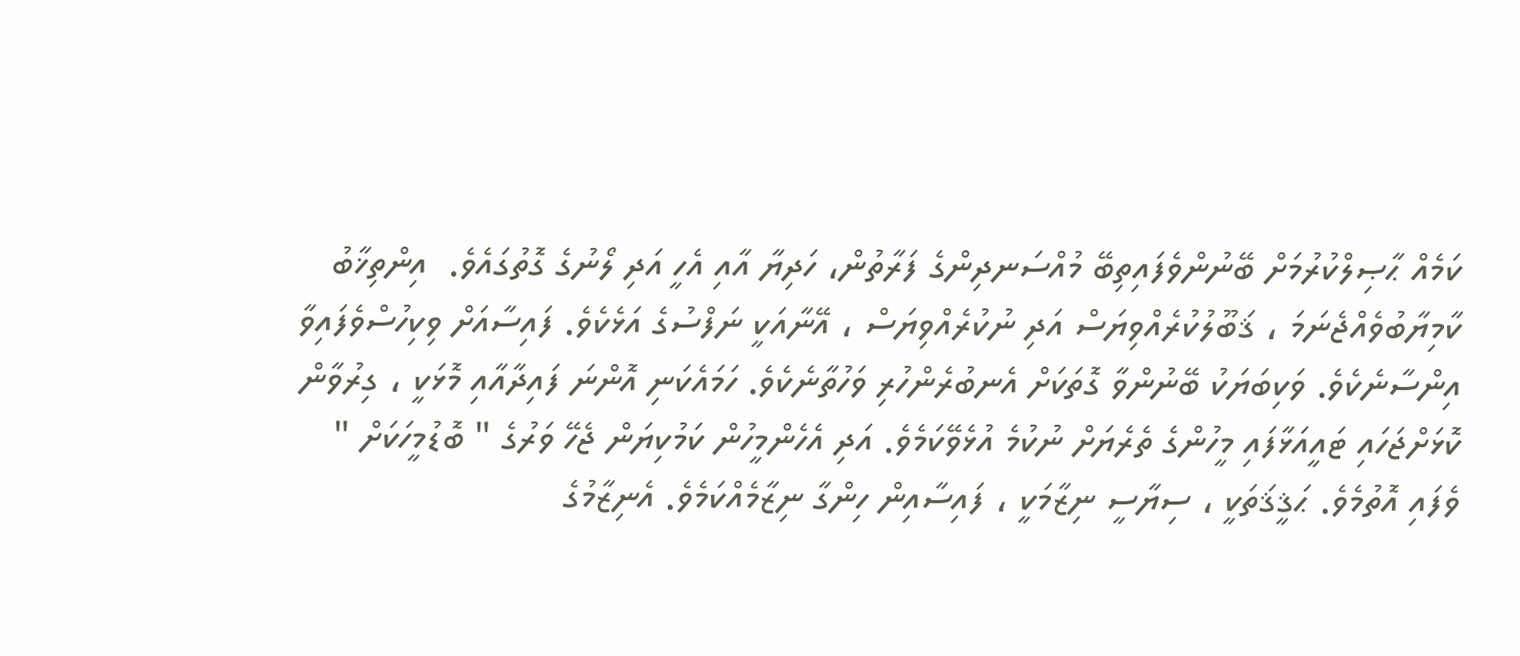ކަމެއް ޙާޞިލްކުރުމަށް ބޭނުންވެފައިތިބޭ މުއްސަނދިންގެ ފަރާތުން، ހަދިޔާ އާއި އެހީ އަދި ލޯނުގެ ގޮތުގައެވެ.  އިންތިޚާބު ކާމިޔާބުވެއްޖެނަމަ ، ޤަބޫލުކުރެއްވިޔަސް އަދި ނުކުރެއްވިޔަސް ، އޭނާއަކީ ނަފްސުގެ އަޅެކެވެ. ފައިސާއަށް ވިކިހުސްވެފައިވާ އިންސާނެކެވެ. ވަކިބަޔަކު ބޭނުންވާ ގޮތަކަށް އެނބުރެންހުރި ވަހުތާނެކެވެ. ހަމައެކަނި އޮންނަ ފައިދާއާއި މޮޅަކީ ، ގިރުވާން ކޮޅަށްޖަހައި ޓައީއަޅާފައި މީހުންގެ ތެރެޔަށް ނުކުމެ އުޅެވޭކަމެވެ. އަދި އެހެންމީހުން ކަމުކިޔަން ޖެހޭ ވަރުގެ " ބޮޑުމީހަކަށް " ވެފައި އޮތުމެވެ. ޙަޤީޤަތަކީ ، ސިޔާސީ ނިޒާމަކީ ، ފައިސާއިން ހިންގާ ނިޒާމެއްކަމެވެ. އެނިޒާމުގެ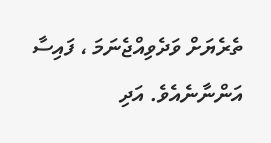ތެރެޔަށް ވަދެވިއްޖެނަމަ ، ފައިސާ އަންނާނެއެވެ. އަދި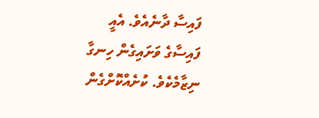ފައިސާ ދާނެއެވެ. އެއީ ފައިސާގެ ވަށައިގެން ހިނގާ ނިޒާމެކެވެ. ކުށެއްކޮށްގެން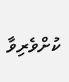ކުށްވެރިވާ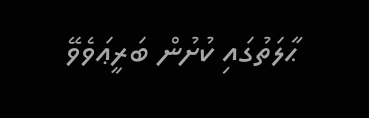ޙާލަތުގައި ކުށުން ބަރީޢަވެވޭ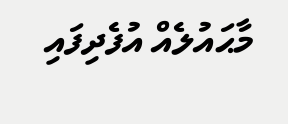މާޙައުލެއް އުފެދިފައި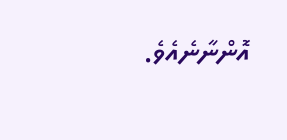އޮންނާނެއެވެ.